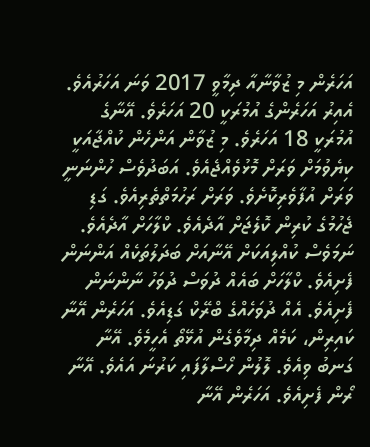އަހަރެން މި ޒުވާނާއާ ދިމާވީ 2017 ވަނަ އަހަރުއެވެ. އެއިރު އަހަރެންގެ އުމުރަކީ 20 އަހަރެވެ. އޭނާގެ އުމުރަކީ 18 އަހަރެވެ. މި ޒުވާން އަންހެން ކުއްޖާއަކީ ކިޔެވުމަށް ވަރަށް މޮޅުވެއްޖެއެވެ. އަބަދުވެސް ހުންނަނީ ވަރަށް އުފާވެރިކޮށެވެ. ވަރަށް ރަހުމަތްތެރިއެވެ. ގަޑި ޖެހުމުގެ ކުރިން ކޮލެޖަށް އާދެއެވެ. ކްލާހަށް އާދެއެވެ.
ނަމަވެސް ކުއްލިއަކަށް އޭނާއަށް ބަދަލުތަކެއް އަންނަން ފެށިއެވެ. ކްލާހަށް ބައެއް ދުވަސް ދުވަހު ނާންނަން ފެށިއެވެ. އެއް ދުވަހެއްގެ ބްރޭކް ގަޑިއެވެ. އަހަރެން އޭނާ ކައިރިން، ކަމެއް ދިމާވެގެން އުޅޭތޯ އެހީމެވެ. އޭނާ ގަނބު ވިއެވެ. ލޮލުން ހޯސްލާފައި ކަރުނަ އައެވެ. އޭނާ ރޯން ފެށިއެވެ. އަހަރެން އޭނާ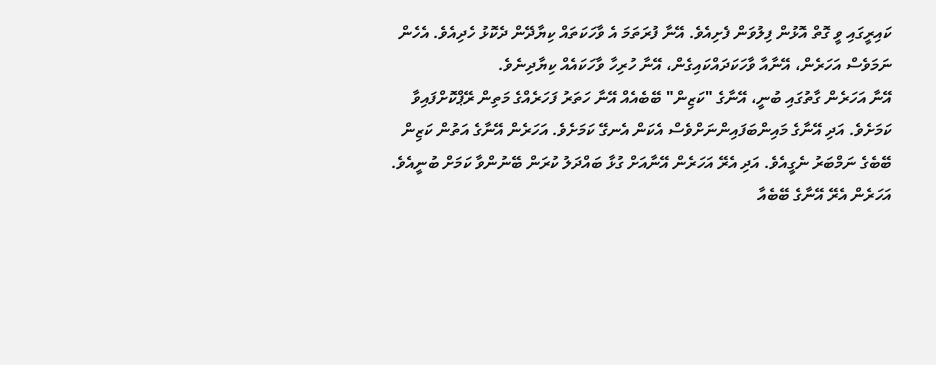ކައިރީގައި ވީ ގޮތް އޮޅުން ފިލުވަން ފެށިއެވެ. އޭނާ ފުރަތަމަ އެ ވާހަކަތައް ކިޔާދޭން ދެކޮޅު ހެދިއެވެ. އެހެން ނަމަވެސް އަހަރެން، އޭނާއާ ވާހަކަދައްކައިގެން، އޭނާ ހުރިހާ ވާހަކައެއް ކިޔާދިނެވެ.
އޭނާ އަހަރެން ގާތުގައި ބުނީ، އޭނާގެ "ކަޒިން" ބޭބެއެއް އޭނާ ހަތަރު ފަހަރެއްގެ މަތިން ރޭޕްކޮށްފައިވާ ކަމަށެވެ. އަދި އޭނާގެ މައިންބަފައިންނަށްވެސް އެކަން އެނގޭ ކަމަށެވެ. އަހަރެން އޭނާގެ އަތުން ކަޒިން ބޭބެގެ ނަމްބަރު ނެގީއެވެ. އަދި އެރޭ އަހަރެން އޭނާއަށް ގުޅާ ބައްދަލު ކުރަން ބޭނުންވާ ކަމަށް ބުނީއެވެ.
އަހަރެން އެރޭ އޭނާގެ ބޭބެއާ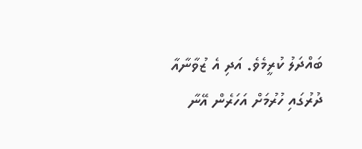ބައްދަލު ކުރީމެވެ. އަދި އެ ޒުވާނާއާ ދުރުގައި ހުރުމަށް އަހަރެން އޭނާ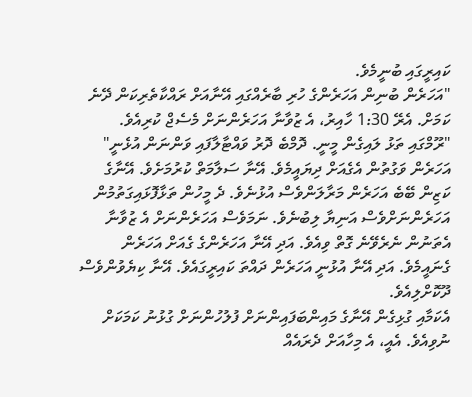ކައިރީގައި ބުނީމެވެ.
"އަހަރެން ބުނިން އަހަރެންގެ ހުރި ބާރެއްގައި އޭނާއަށް ރައްކާތެރިކަން ދޭނެ ކަމަށް. އެރޭ 1:30 ހާއިރު، އެ ޒުވާނާ އަހަރެންނަށް މެސެޖް ކުރިއެވެ.
"ރޫމްގައި ތަޅު ލައިގެން މީނީ. ދޮމްބެ ދޮރު ވައްޓާލާފައި ވަންނަން އުޅެނީ"
އަހަރެން ވަގުތުން އެގެއަށް ދިޔައީމެވެ. އޭނާ ސަލާމަތް ކުރުމަށެވެ. އޭނާގެ ކަޒިން ބޭބެ އަހަރެން މަރާލަންވެސް އުޅުނެވެ. ދެ މީހުން ތަޅާފޮޅައިގަތުމުން އަހަރެންނަށްވެސް އަނިޔާ ލިބުނެވެ. ނަމަވެސް އަހަރެންނަށް އެ ޒުވާނާ އެތަނުން ނެރެވޭނެ ގޮތް ވިއެވެ. އަދި އޭނާ އަހަރެންގެ ގެއަށް އަހަރެން ގެނައީމެވެ. އަދި އޭނާ އުޅުނީ އަހަރެން ދައްތަ ކައިރީގައެވެ. އޭނާ ކިޔެވުންވެސް ދޫކޮށްލިއެވެ.
އެކަމާއި ގުޅިގެން އޭނާގެ މައިންބަފައިންނަށް ފުލުހުންނަށް ގުޅުނު ކަމަކަށް ނުވިއެވެ. އެއީ، އެ މިހާއަށް ދެރައެއް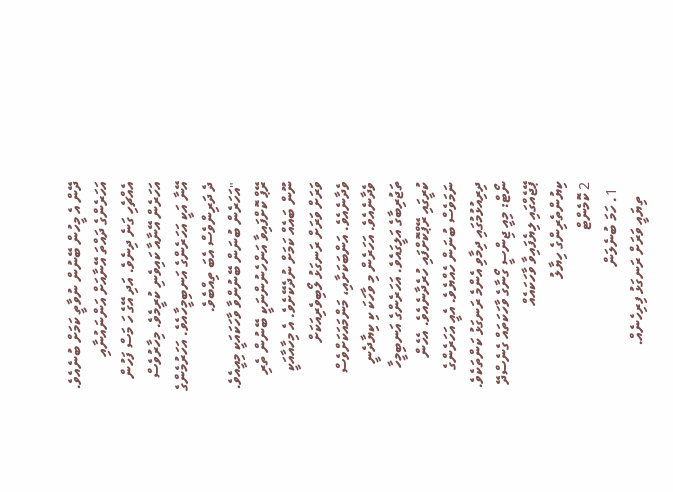ދޭން އެ މީހުން ބޭނުން ނުވާތީ ކަމަށް ބުނެއެވެ. އަހަރެންގެ ދައްތަ އޭނާއަށް އަންނައުނާއި އެއްޗެހި ގަނެ ދިނެވެ. އަދި އޭގެ ހަ މަސް ފަހުން އަހަރެން އޭނާއާ ކައިވެނި ކުރީމެވެ. މިހާރުވެސް އޭނާ އަކީ އަހަރެންގެ އަނބިމީހާއެވެ. އަހަރުމެންގެ ދެ ދަރިންވެސް އެބަ ތިއްބެވެ.
"އަހަރެން ބުނަން ބޭނުންވާ ވާހަކައަކީ މިއީއެވެ. ރޭޕް ކޮށްފައިވާ އަންހެނުންނަކީ ބޭނުން ތެރި ނޫން ބައެއް ކަމަށް ނުދެކޭށެވެ. އެ މިހާއާއަކީ ވަރަށް ވަރަށް ރަނގަޅު ލޯބިވެރިއަކަށް ވެދާނެއެވެ. އަންބަކަށާއި، މަންމައަކަށްވެސް ވެދާނެއެވެ. އަހަރެން މި ވާހަކަ ކި ކިޔާދެނީ ތަޖުރިބާގެ އަލީގައެވެ. އަހަރެންގެ އަނބިމީހާ ކުރީގައި ރޭޕްކޮށްފައި ހުރެދާނެއެވެ. އެހެން ނަމަވެސް ބުނަން ހެއްޔެވެ. އެއީ އަހަރެންގެ ދިރިއުޅުމުގައި ދިމާވި އެންމެ ރަނގަޅު ކަންތަކެވެ.
ނޯޓް: މިއީ ޖިންސީ ގޯނާގެ ވާހަކަތައް ގެނެސްދޭ ޕޭޖެއްގައި ލިޔެފައިވާ ވާހަކައެއް
ކިޔުންތެރިންގެ ހިޔާލު
2 ކޮމެންޓް
  1. ހަމަ ބުނެލަން
    ތިޔައީ ވަރަށް ރަނގަޅު ފިރިހެނެއް.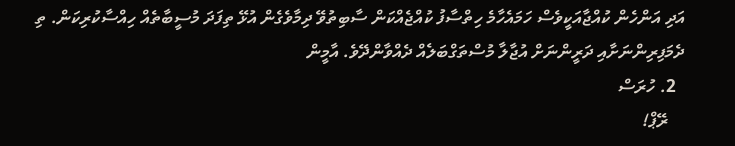އަދި އަންހެން ކުއްޖާއަކީވެސް ހަމައެހާމެ ހިތްސާފު ކުއްޖެއްކަން ސާބިތުވޭ ދިމާވެގެން އުޅޭ ތިފަދަ މުސީބާތެއް ހިއްސާކުރިކަން. ތި ދެމަފިރިންނަށާއި ދަރީންނަށް އުޖާލާ މުސްތަގްބަލެއް ދެއްވާންދޭވެ. އާމީން
  2. ހުރަސް
    ރޭޕް!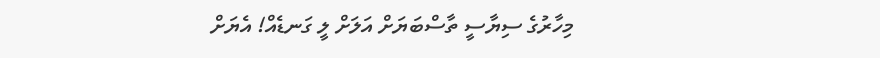މިހާރުގެ ސިޔާސީ ތާސްބަޔަށް އަލަށް ލީ ގަނޑެއް! އެޔަށް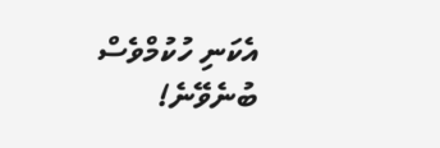އެކަނި ހުކުމްވެސް ބުނެވޭނެ!